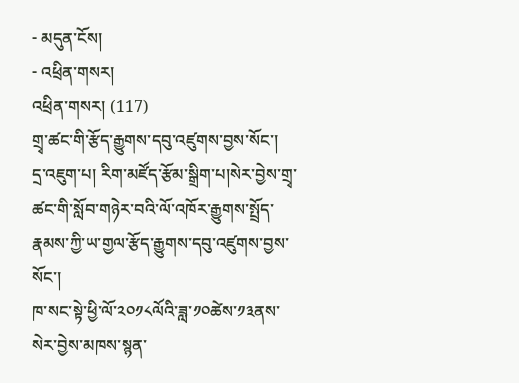- མདུན་ངོས།
- འཕྲིན་གསར།
འཕྲིན་གསར། (117)
གྲྭ་ཚང་གི་རྩོད་རྒྱུགས་དབུ་འཛུགས་བྱས་སོང་།
དྲ་འཇུག་པ། རིག་མཛོད་རྩོམ་སྒྲིག་པ།སེར་བྱེས་གྲྭ་ཚང་གི་སློབ་གཉེར་བའི་ལོ་འཁོར་རྒྱུགས་སྤྲོད་རྣམས་ཀྱི་ཡ་གྱལ་རྩོད་རྒྱུགས་དབུ་འཛུགས་བྱས་སོང་།
ཁ་སང་སྟེ་ཕྱི་ལོ་༢༠༡༨ལོའི་ཟླ་༡༠ཚེས་༡༣ནས་སེར་བྱེས་མཁས་སྙན་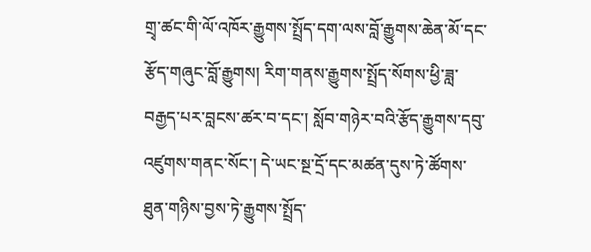གྲྭ་ཚང་གི་ལོ་འཁོར་རྒྱུགས་སྤྲོད་དག་ལས་བློ་རྒྱུགས་ཆེན་མོ་དང་རྩོད་གཞུང་བློ་རྒྱུགས། རིག་གནས་རྒྱུགས་སྤྲོད་སོགས་ཕྱི་ཟླ་བརྒྱད་པར་བླངས་ཚར་བ་དང་། སློབ་གཉེར་བའི་རྩོད་རྒྱུགས་དབུ་འཛུགས་གནང་སོང་། དེ་ཡང་སྔ་དྲོ་དང་མཚན་དུས་ཏེ་ཚོགས་ཐུན་གཉིས་བྱས་ཏེ་རྒྱུགས་སྤྲོད་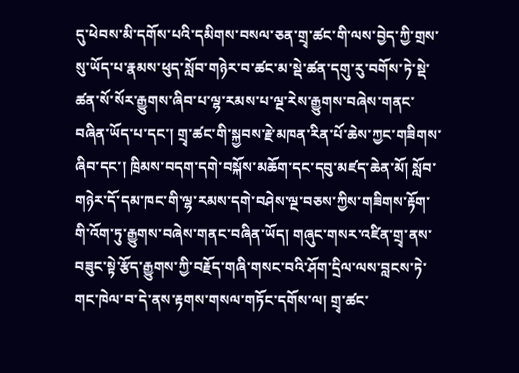དུ་ཕེབས་མི་དགོས་པའི་དམིགས་བསལ་ཅན་གྲྭ་ཚང་གི་ལས་བྱེད་ཀྱི་གྲས་སུ་ཡོད་པ་རྣམས་ཕུད་སློབ་གཉེར་བ་ཚང་མ་སྡེ་ཚན་དགུ་རུ་བགོས་ཏེ་སྡེ་ཚན་སོ་སོར་རྒྱུགས་ཞིབ་པ་ལྷ་རམས་པ་ལྔ་རེས་རྒྱུགས་བཞེས་གནང་བཞིན་ཡོད་པ་དང་། གྲྭ་ཚང་གི་སྐྱབས་རྗེ་མཁན་རིན་པོ་ཆེས་ཀྱང་གཟིགས་ཞིབ་དང་། ཁྲིམས་བདག་དགེ་བསྐོས་མཆོག་དང་དབུ་མཛད་ཆེན་མོ། སློབ་གཉེར་དོ་དམ་ཁང་གི་ལྷ་རམས་དགེ་བཤེས་ལྔ་བཅས་ཀྱིས་གཟིགས་རྟོག་གི་འོག་ཏུ་རྒྱུགས་བཞེས་གནང་བཞིན་ཡོད། གཞུང་གསར་འཛིན་གྲྭ་ནས་བཟུང་སྟེ་རྩོད་རྒྱུགས་ཀྱི་བརྗོད་གཞི་གསང་བའི་ཤོག་དྲིལ་ལས་བླངས་ཏེ་གང་ཁེལ་བ་དེ་ནས་རྟགས་གསལ་གཏོང་དགོས་ལ། གྲྭ་ཚང་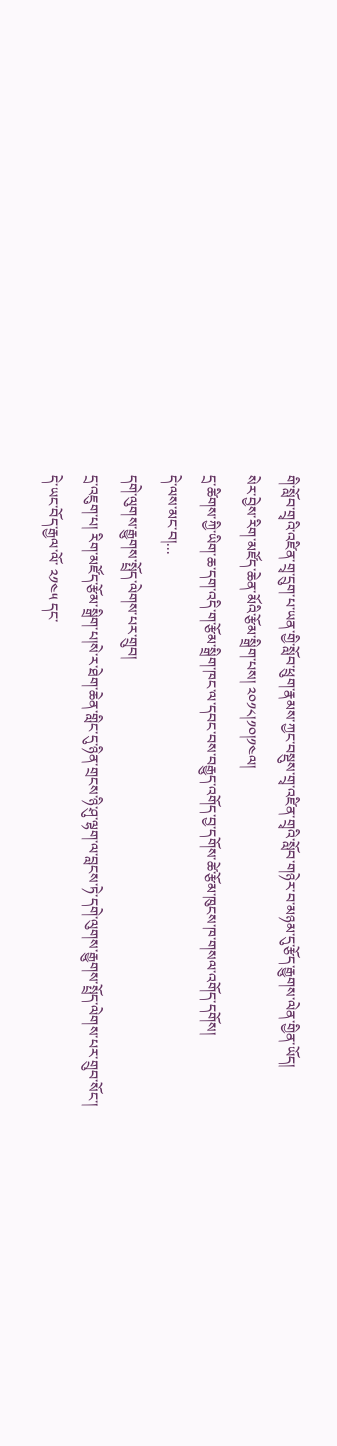གི་སློབ་གྲྭའི་འཛིན་གྲྭ་དྲུག་པ་ཡན་གྱི་སློབ་ཕྲུག་རྣམས་ཀྱང་བསྡུས་གྲྭ་འཛིན་གྲྭའི་སློབ་གཉེར་བ་མཉམ་དུ་རྩོད་རྒྱུགས་ལེན་གྱིན་ཡོད།
སེར་བྱེས་རིག་མཛོད་ཆེན་མོའི་རྩོམ་སྒྲིག་པས། ༢༠༡༨།༡༠།༡༤ལ།
དྲ་ཚིགས་ཀྱི་ཡིག་ཆ་དག་འདི་ག་རྩོམ་སྒྲིག་ཁང་ལ་དབང་བས་བརྒྱུད་འགོད་བྱ་དགོས་ཚེ་རྩོམ་ཁུངས་ཁ་གསལ་འགོད་དགོས།
དེ་ལས་མང་བ།...
དགེ་ལུགས་རྒྱུགས་སྤྲོད་ལེགས་པར་གྲུབ།
དྲ་འཇུག་པ། རིག་མཛོད་རྩོམ་སྒྲིག་པ།སེ་ར་ཐེག་ཆེན་གླིང་དུ་ཉིན་གྲངས་ཉི་ཤུ་ལྷག་ལ་བླངས་ཏེ་དགེ་ལུགས་རྒྱུགས་སྤྲོད་ལེགས་པར་གྲུབ་སོང་།
དེ་ཡང་བོད་རྒྱལ་ལོ་ ༢༡༤༥ དང་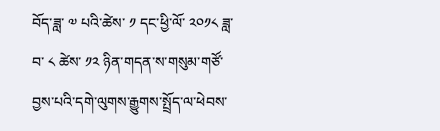བོད་ཟླ་ ༧ པའི་ཚེས་ ༡ དང་ཕྱི་ལོ་ ༢༠༡༨ ཟླ་བ་ ༨ ཚེས་ ༡༢ ཉིན་གདན་ས་གསུམ་གཙོ་བྱས་པའི་དགེ་ལུགས་རྒྱུགས་སྤྲོད་ལ་ཕེབས་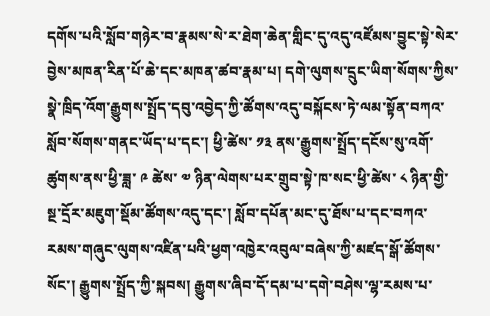དགོས་པའི་སློབ་གཉེར་བ་རྣམས་སེ་ར་ཐེག་ཆེན་གླིང་དུ་འདུ་འཛོམས་བྱུང་སྟེ་སེར་བྱེས་མཁན་རིན་པོ་ཆེ་དང་མཁན་ཚབ་རྣམ་པ། དགེ་ལུགས་དྲུང་ཡིག་སོགས་ཀྱིས་སྣེ་ཁྲིད་འོག་རྒྱུགས་སྤྲོད་དབུ་འབྱེད་ཀྱི་ཚོགས་འདུ་བསྐོངས་ཏེ་ལམ་སྟོན་བཀའ་སློབ་སོགས་གནང་ཡོད་པ་དང་། ཕྱི་ཚེས་ ༡༣ ནས་རྒྱུགས་སྤྲོད་དངོས་སུ་འགོ་ཚུགས་ནས་ཕྱི་ཟླ་ ༩ ཚེས་ ༧ ཉིན་ལེགས་པར་གྲུབ་སྟེ་ཁ་སང་ཕྱི་ཚེས་ ༨ ཉིན་གྱི་སྔ་དྲོར་མཇུག་སྡོམ་ཚོགས་འདུ་དང་། སློབ་དཔོན་མང་དུ་ཐོས་པ་དང་བཀའ་རམས་གཞུང་ལུགས་འཛིན་པའི་ཕྱག་འཁྱེར་འབུལ་བཞེས་ཀྱི་མཛད་སྒོ་ཚོགས་སོང་། རྒྱུགས་སྤྲོད་ཀྱི་སྐབས། རྒྱུགས་ཞིབ་དོ་དམ་པ་དགེ་བཤེས་ལྷ་རམས་པ་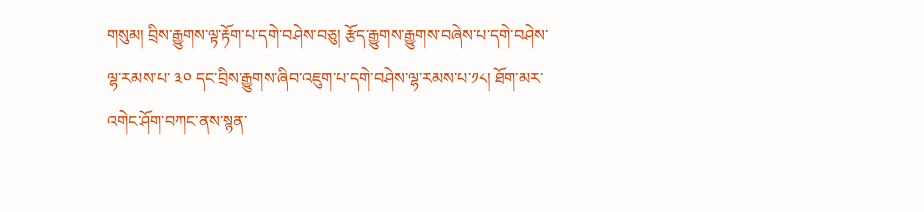གསུམ། བྲིས་རྒྱུགས་ལྟ་རྟོག་པ་དགེ་བཤེས་བཅུ། རྩོད་རྒྱུགས་རྒྱུགས་བཞེས་པ་དགེ་བཤེས་ལྷ་རམས་པ་ ༣༠ དང་བྲིས་རྒྱུགས་ཞིབ་འཇུག་པ་དགེ་བཤེས་ལྷ་རམས་པ་༡༨། ཐོག་མར་འགེང་ཤོག་བཀང་ནས་སྙན་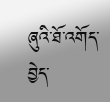ཞུའི་ཐོ་འགོད་བྱེད་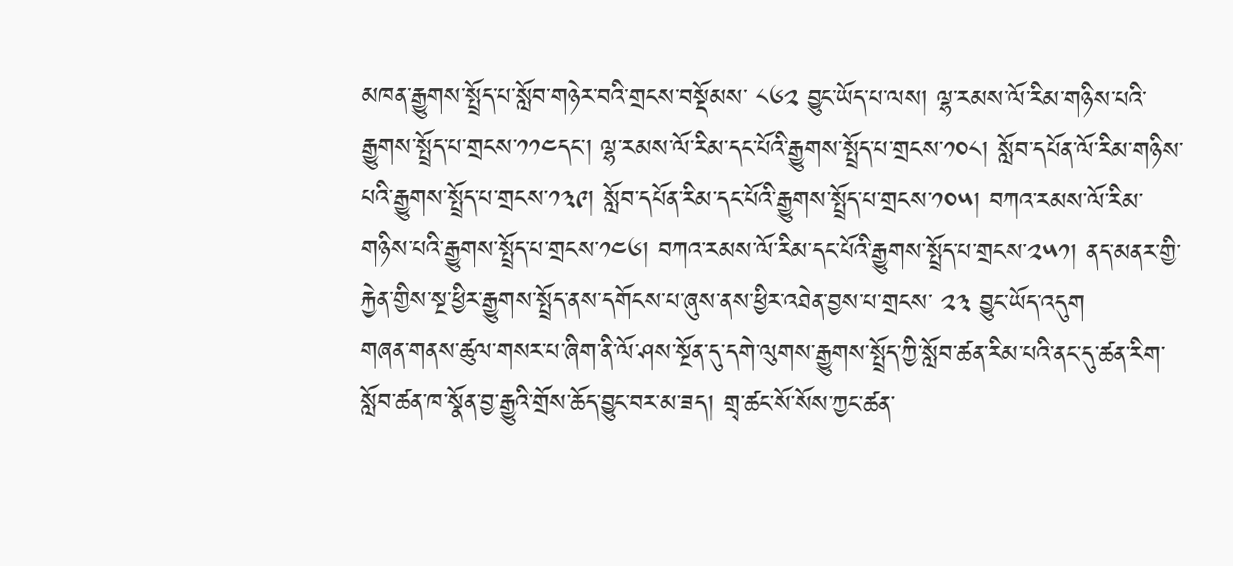མཁན་རྒྱུགས་སྤྲོད་པ་སློབ་གཉེར་བའི་གྲངས་བསྡོམས་ ༨༦༢ བྱུང་ཡོད་པ་ལས། ལྷ་རམས་ལོ་རིམ་གཉིས་པའི་རྒྱུགས་སྤྲོད་པ་གྲངས་༡༡༤དང་། ལྷ་རམས་ལོ་རིམ་དང་པོའི་རྒྱུགས་སྤྲོད་པ་གྲངས་༡༠༨། སློབ་དཔོན་ལོ་རིམ་གཉིས་པའི་རྒྱུགས་སྤྲོད་པ་གྲངས་༡༣༩། སློབ་དཔོན་རིམ་དང་པོའི་རྒྱུགས་སྤྲོད་པ་གྲངས་༡༠༥། བཀའ་རམས་ལོ་རིམ་གཉིས་པའི་རྒྱུགས་སྤྲོད་པ་གྲངས་༡༤༦། བཀའ་རམས་ལོ་རིམ་དང་པོའི་རྒྱུགས་སྤྲོད་པ་གྲངས་༢༥༡། ནད་མནར་གྱི་རྐྱེན་གྱིས་སྔ་ཕྱིར་རྒྱུགས་སྤྲོད་ནས་དགོངས་པ་ཞུས་ནས་ཕྱིར་འཐེན་བྱས་པ་གྲངས་ ༢༣ བྱུང་ཡོད་འདུག
གཞན་གནས་ཚུལ་གསར་པ་ཞིག་ནི་ལོ་ཤས་སྔོན་དུ་དགེ་ལུགས་རྒྱུགས་སྤྲོད་ཀྱི་སློབ་ཚན་རིམ་པའི་ནང་དུ་ཚན་རིག་སློབ་ཚན་ཁ་སྣོན་བྱ་རྒྱུའི་གྲོས་ཆོད་བྱུང་བར་མ་ཟད། གྲྭ་ཚང་སོ་སོས་ཀྱང་ཚན་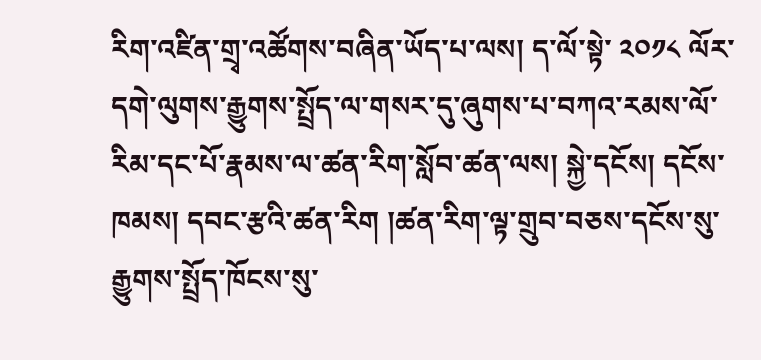རིག་འཛིན་གྲྭ་འཚོགས་བཞིན་ཡོད་པ་ལས། ད་ལོ་སྟེ་ ༢༠༡༨ ལོར་དགེ་ལུགས་རྒྱུགས་སྤྲོད་ལ་གསར་དུ་ཞུགས་པ་བཀའ་རམས་ལོ་རིམ་དང་པོ་རྣམས་ལ་ཚན་རིག་སློབ་ཚན་ལས། སྐྱེ་དངོས། དངོས་ཁམས། དབང་རྩའི་ཚན་རིག །ཚན་རིག་ལྟ་གྲུབ་བཅས་དངོས་སུ་རྒྱུགས་སྤྲོད་ཁོངས་སུ་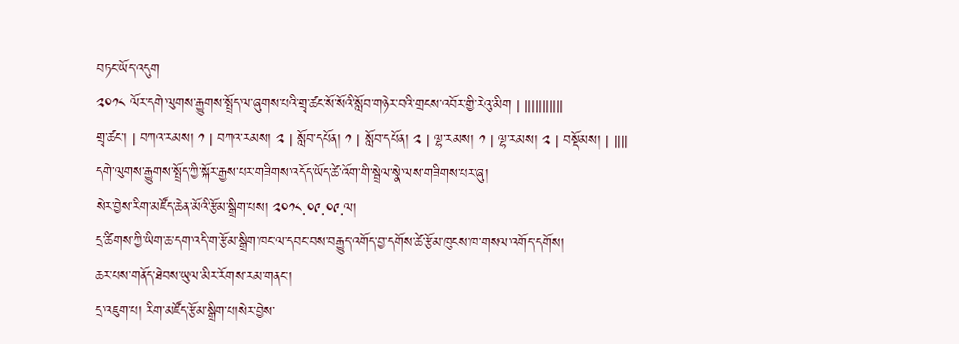བཏང་ཡོད་འདུག
༢༠༡༨ ལོར་དགེ་ལུགས་རྒྱུགས་སྤྲོད་ལ་ཞུགས་པའི་གྲྭ་ཚང་སོ་སོའི་སློབ་གཉེར་བའི་གྲངས་འབོར་གྱི་རེའུ་མིག | |||||||||||
གྲྭ་ཚང་། | བཀའ་རམས། ༡ | བཀའ་རམས། ༢ | སློབ་དཔོན། ༡ | སློབ་དཔོན། ༢ | ལྷ་རམས། ༡ | ལྷ་རམས། ༢ | བསྡོམས། | ||||
དགེ་ལུགས་རྒྱུགས་སྤྲོད་ཀྱི་སྐོར་རྒྱས་པར་གཟིགས་འདོད་ཡོད་ཚེ་འོག་གི་སྦྲེལ་སྣེ་ལས་གཟིགས་པར་ཞུ།
སེར་བྱེས་རིག་མཛོད་ཆེན་མོའི་རྩོམ་སྒྲིག་པས། ༢༠༡༨.༠༩.༠༩.ལ།
དྲ་ཚིགས་ཀྱི་ཡིག་ཆ་དག་འདི་ག་རྩོམ་སྒྲིག་ཁང་ལ་དབང་བས་བརྒྱུད་འགོད་བྱ་དགོས་ཚེ་རྩོམ་ཁུངས་ཁ་གསལ་འགོད་དགོས།
ཆར་པས་གནོད་ཐེབས་ཡུལ་མིར་རོགས་རམ་གནང་།
དྲ་འཇུག་པ། རིག་མཛོད་རྩོམ་སྒྲིག་པ།སེར་བྱེས་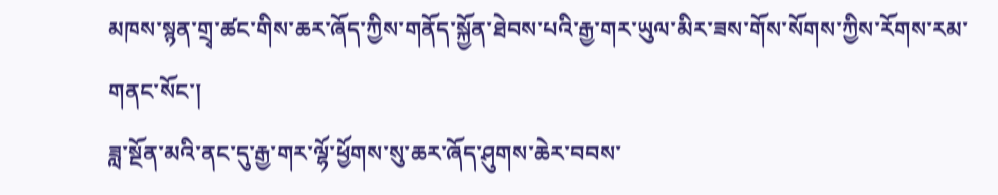མཁས་སྙན་གྲྭ་ཚང་གིས་ཆར་ཞོད་ཀྱིས་གནོད་སྐྱོན་ཐེབས་པའི་རྒྱ་གར་ཡུལ་མིར་ཟས་གོས་སོགས་ཀྱིས་རོགས་རམ་གནང་སོང་།
ཟླ་སྔོན་མའི་ནང་དུ་རྒྱ་གར་ལྷོ་ཕྱོགས་སུ་ཆར་ཞོད་ཤུགས་ཆེར་བབས་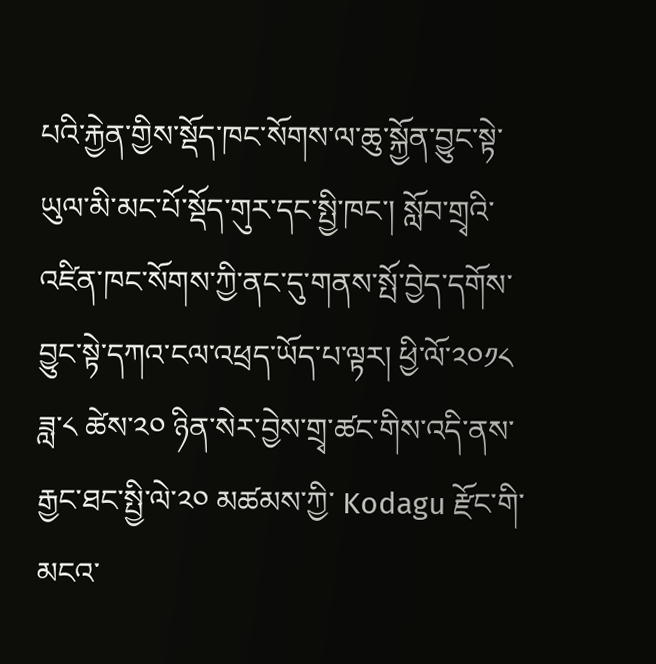པའི་རྐྱེན་གྱིས་སྡོད་ཁང་སོགས་ལ་ཆུ་སྐྱོན་བྱུང་སྟེ་ཡུལ་མི་མང་པོ་སྡོད་གུར་དང་སྤྱི་ཁང་། སློབ་གྲྭའི་འཛིན་ཁང་སོགས་ཀྱི་ནང་དུ་གནས་སྤོ་བྱེད་དགོས་བྱུང་སྟེ་དཀའ་ངལ་འཕྲད་ཡོད་པ་ལྟར། ཕྱི་ལོ་༢༠༡༨ ཟླ་༨ ཚེས་༢༠ ཉིན་སེར་བྱེས་གྲྭ་ཚང་གིས་འདི་ནས་རྒྱང་ཐང་སྤྱི་ལེ་༢༠ མཚམས་ཀྱི་ Kodagu རྫོང་གི་མངའ་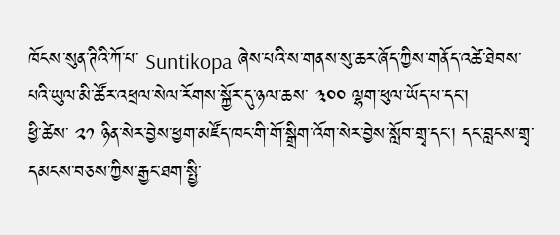ཁོངས་སུན་ཊིའི་ཀོ་པ་ Suntikopa ཞེས་པའི་ས་གནས་སུ་ཆར་ཞོད་ཀྱིས་གནོད་འཚེ་ཐེབས་པའི་ཡུལ་མི་ཚོར་འཕྲལ་སེལ་རོགས་སྐྱོར་དུ་ཉལ་ཆས་ ༣༠༠ ལྷག་ཕུལ་ཡོད་པ་དང་།
ཕྱི་ཚེས་ ༢༡ ཉིན་སེར་བྱེས་ཕྱག་མཛོད་ཁང་གི་གོ་སྒྲིག་འོག་སེར་བྱེས་སློབ་གྲྭ་དང་། དང་བླངས་གྲྭ་དམངས་བཅས་ཀྱིས་རྒྱང་ཐག་སྤྱི་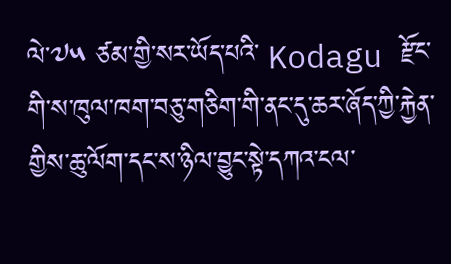ལེ་༧༥ ཙམ་གྱི་སར་ཡོད་པའི་ Kodagu རྫོང་གི་ས་ཁུལ་ཁག་བཅུ་གཅིག་གི་ནང་དུ་ཆར་ཞོད་ཀྱི་རྐྱེན་གྱིས་ཆུ་ལོག་དང་ས་ཉིལ་བྱུང་སྟེ་དཀའ་ངལ་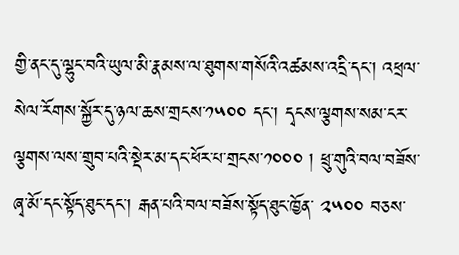གྱི་ནང་དུ་ལྷུང་བའི་ཡུལ་མི་རྣམས་ལ་ཐུགས་གསོའི་འཚམས་འདྲི་དང་། འཕྲལ་སེལ་རོགས་སྐྱོར་དུ་ཉལ་ཆས་གྲངས་༡༥༠༠ དང་། དྭངས་ལྕགས་སམ་ངར་ལྕགས་ལས་གྲུབ་པའི་སྡེར་མ་དང་ཕོར་པ་གྲངས་༡༠༠༠ ། ཕྲུ་གུའི་བལ་བཟོས་ཞྭ་མོ་དང་སྟོད་ཐུང་དང་། རྒན་པའི་བལ་བཟོས་སྟོད་ཐུང་ཁྱོན་ ༢༥༠༠ བཅས་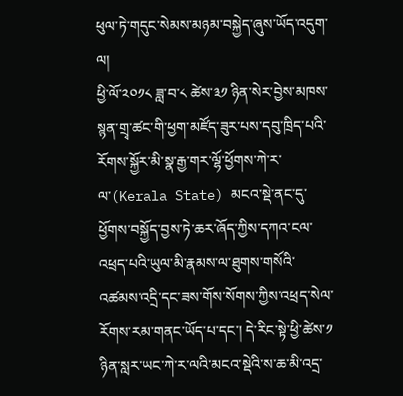ཕུལ་ཏེ་གདུང་སེམས་མཉམ་བསྐྱེད་ཞུས་ཡོད་འདུག་ལ།
ཕྱི་ལོ་༢༠༡༨ ཟླ་བ་༨ ཚེས་༣༡ ཉིན་སེར་བྱེས་མཁས་སྙན་གྲྭ་ཚང་གི་ཕྱག་མཛོད་ཟུར་པས་དབུ་ཁྲིད་པའི་རོགས་སྐྱོར་མི་སྣ་རྒྱ་གར་ལྷོ་ཕྱོགས་ཀེ་ར་ལ་(Kerala State) མངའ་སྡེ་ནང་དུ་ཕྱོགས་བསྐྱོད་བྱས་ཏེ་ཆར་ཞོད་ཀྱིས་དཀའ་ངལ་འཕྲད་པའི་ཡུལ་མི་རྣམས་ལ་ཐུགས་གསོའི་འཚམས་འདྲི་དང་ཟས་གོས་སོགས་ཀྱིས་འཕྲད་སེལ་རོགས་རམ་གནང་ཡོད་པ་དང་། དེ་རིང་སྟེ་ཕྱི་ཚེས་༡ ཉིན་སླར་ཡང་ཀེ་ར་ལའི་མངའ་སྡེའི་ས་ཆ་མི་འདྲ་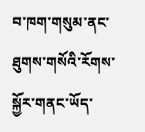བ་ཁག་གསུམ་ནང་ཐུགས་གསོའི་རོགས་སྐྱོར་གནང་ཡོད་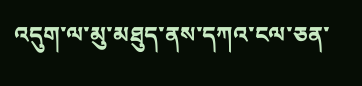འདུག་ལ་མུ་མཐུད་ནས་དཀའ་ངལ་ཅན་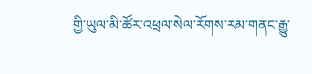གྱི་ཡུལ་མི་ཚོར་འཕྲལ་སེལ་རོགས་རམ་གནང་རྒྱུ་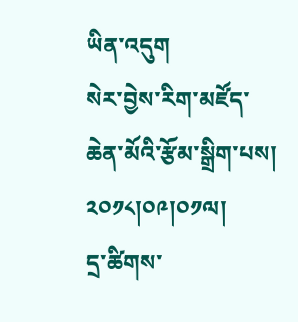ཡིན་འདུག
སེར་བྱེས་རིག་མཛོད་ཆེན་མོའི་རྩོམ་སྒྲིག་པས། ༢༠༡༨།༠༩།༠༡ལ།
དྲ་ཚིགས་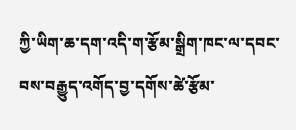ཀྱི་ཡིག་ཆ་དག་འདི་ག་རྩོམ་སྒྲིག་ཁང་ལ་དབང་བས་བརྒྱུད་འགོད་བྱ་དགོས་ཚེ་རྩོམ་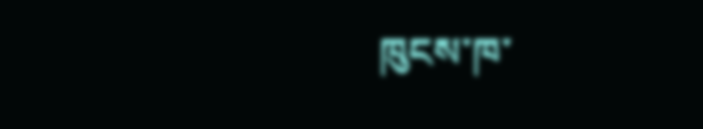ཁུངས་ཁ་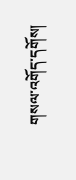གསལ་འགོད་དགོས།